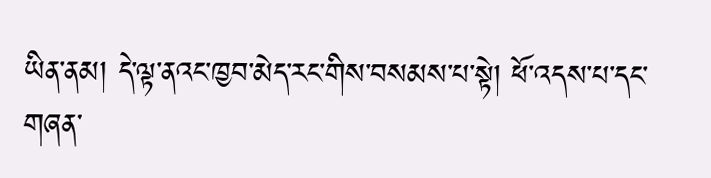ཡིན་ནམ། དེ་ལྟ་ནའང་ཁྱབ་མེད་རང་གིས་བསམས་པ་སྟེ། ཕོ་འདས་པ་དང་གཞན་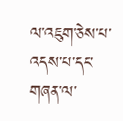ལ་འཇུག་ཅེས་པ་འདས་པ་དང་གཞན་ལ་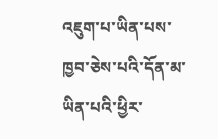འཇུག་པ་ཡིན་པས་ཁྱབ་ཅེས་པའི་དོན་མ་ཡིན་པའི་ཕྱིར་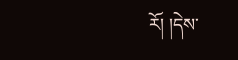རོ། །དེས་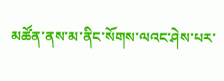མཚོན་ནས་མ་ནིང་སོགས་ལའང་ཤེས་པར་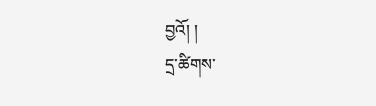བྱའོ། །
དྲ་ཚིགས་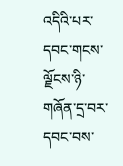འདིའི་པར་དབང་གངས་ལྗོངས་ཉི་གཞོན་དྲ་བར་དབང་བས་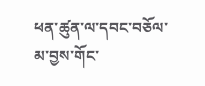ཕན་ཚུན་ལ་དབང་བཅོལ་མ་བྱས་གོང་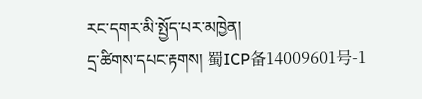རང་དགར་མི་སྤྱོད་པར་མཁྱེན།
དྲ་ཚིགས་དཔང་རྟགས། 蜀ICP备14009601号-1